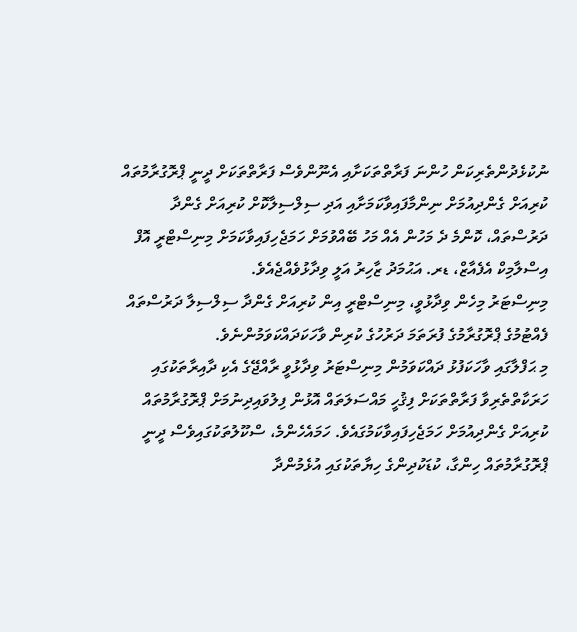ނުކުޅެދުންތެރިކަން ހުންނަ ފަރާތްތަކަށާއި އެނޫންވެސް ފަރާތްތަކަށް ދީނީ ޕްރޮގުރާމުތައް ކުރިއަށް ގެންދިއުމަށް ނިންމާފައިވާކަމަށާއި އަދި ސިލްސިލާކޮށް ކުރިއަށް ގެންދާ ދަރުސްތައް، ކޮންމެ ދެ މަހުން އެއް މަހު ބޭއްވުމަށް ހަމަޖެހިފައިވާކަމަށް މިނިސްޓްރީ އޮފް އިސްލާމިކް އެފެއާޒް، ޑރ. އަޙުމަދު ޒާހިރު އަލީ ވިދާޅުވެއްޖެއެވެ.
މިނިސްޓަރު މިހެން ވިދާޅުވީ، މިނިސްޓްރީ އިން ކުރިއަށް ގެންދާ ސިލްސިލާ ދަރުސްތައް ފެއްޓުމުގެ ޕްރޮގުރާމުގެ ފުރަތަމަ ދަރުހުގެ ކުރިން ވާހަކަދައްކަވަމުންނެވެ.
މި ޙަފްލާގައި ވާހަކަފުޅު ދައްކަވަމުން މިނިސްޓަރު ވިދާޅުވީ ރާއްޖޭގެ އެކި ދާއިރާތަކުގައި ހަރަކާތްތެރިވާ ފަރާތްތަކަށް ފިޤުހީ މައްސަލަތައް އޮޅުން ފިލުވައިދިނުމަށް ޕްރޮގުރާމުތައް ކުރިއަށް ގެންދިއުމަށް ހަމަޖެހިފައިވާކަމުގައެވެ. ހަމައެހެންމެ، ސްކޫލުތަކުގައިވެސް ދީނީ ޕްރޮގުރާމުތައް ހިންގާ، ކުޑަކުދިންގެ ހިޔާތަކުގައި އުޅެމުންދާ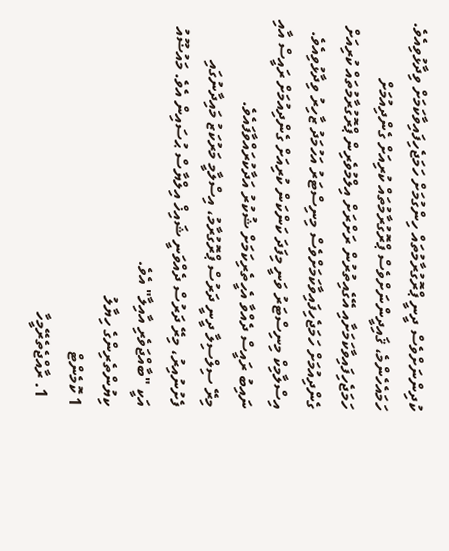ކުދިންނަށްވެސް ދީނީ ޕްރޮގުރާމުތައް ހިންގުމަށް ހަމަޖެހިފައިވާކަމަށް ވިދާޅުވިއެވެ.
ހަމައެހެންމެ، ޤައިދީންނަށްވެސް ޕްރޮގުރާމުތައް ކުރިއަށް ގެންދިއުމަށް ހަމަޖެހިފައިވާކަމަށާއި އޭގެއިތުރުން ރަށްރަށް އިލްމުވެރިން ޕްރޮގުރާމުތައް ކުރިއަށް ގެންދިއުމަށް ހަމަޖެހިފައިވާކަމަށްވެސް މިނިސްޓަރު އަހުމަދު ޒާހިރު ވިދާޅުވިއެވެ.
އިސްލާމިކް މިނިސްޓަރު ވަނީ މިފަދަ ކަންކަން ކުރިއަށް ގެންދިއުމަށް ރައީސް އާއި ނައިބު ރައީސް ދެއްވާ އެހީތެރިކަމަށް ޝުކުރު އަދާކުރައްވާފައެވެ.
މިރޭ ސިލްސިލާ ދީނީ ދަރުސް ޕްރޮގުރާމު، އިސްލާމީ މަރުކަޒު މައިދާނުގައި ފެށުނުއިރު، މިރޭ ދަރުސް ދެއްވަނީ ޝައިޚް އިލްޔާސް ޙުސައިން އެވެ. މައުޟޫއު އަކީ "ބާއްޖަވެރި އާއިލާ" އެވެ.
ކިޔުންތެރިންގެ ހިޔާލު
1 ކޮމެންޓް
  1. ރާއްޖެތެރޭމީހާ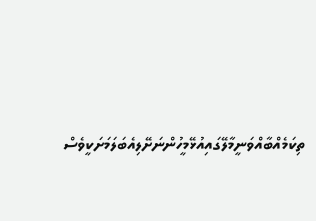ތިކަމެއްބާއްވަނީމާލޭގައިއުޅޭމީހުންނަށޭލިއެބަލަމަށަކީވެސް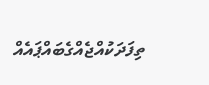ތިފަދަކުއްޖެއްގެބައްޕައެއް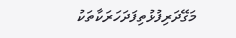މަގޭދަރިފުޅުތިފަދަހަރަކާތަކު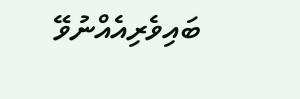ބައިވެރިއެއްނުވޭ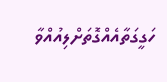ހަގީގަތާއެއްގޮތަށްލިއުއްވާ